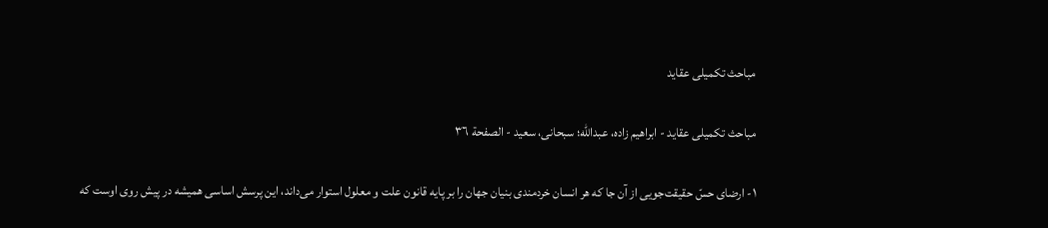مباحث تكميلى عقايد

مباحث تكميلى عقايد - ابراهیم زاده، عبدالله؛ سبحانی، سعید - الصفحة ٣٦

١- ارضاى حسّ حقيقت‌جويى‌ از آن جا كه هر انسان خردمندى بنيان جهان را بر پايه قانون علت و معلول استوار مى‌داند، اين پرسش اساسى هميشه در پيش روى اوست كه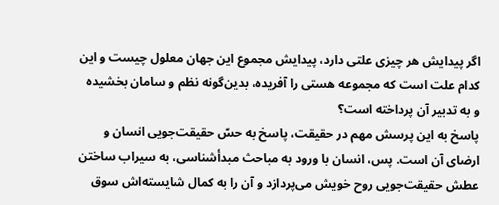اگر پيدايش هر چيزى علتى دارد، پيدايش مجموع اين جهان معلول چيست و اين كدام علت است كه مجموعه هستى را آفريده، بدين‌گونه نظم و سامان بخشيده و به تدبير آن پرداخته است؟
پاسخ به اين پرسش مهم در حقيقت، پاسخ به حسّ حقيقت‌جويى انسان و ارضاى آن است. پس، انسان با ورود به مباحث مبدأشناسى، به سيراب ساختن عطش حقيقت‌جويى روح خويش مى‌پردازد و آن را به كمال شايسته‌اش سوق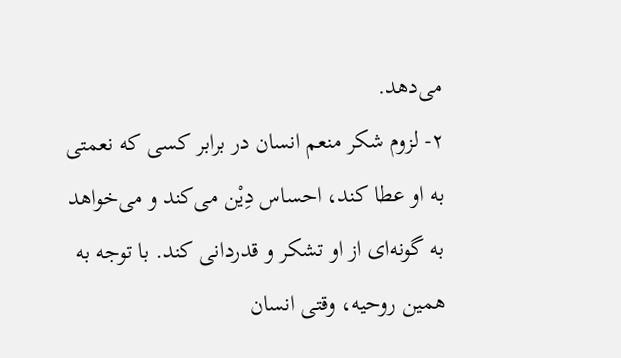مى‌دهد.
٢- لزوم شكر منعم‌ انسان در برابر كسى كه نعمتى به او عطا كند، احساس دِيْن مى‌كند و مى‌خواهد به گونه‌اى از او تشكر و قدردانى كند. با توجه به همين روحيه، وقتى انسان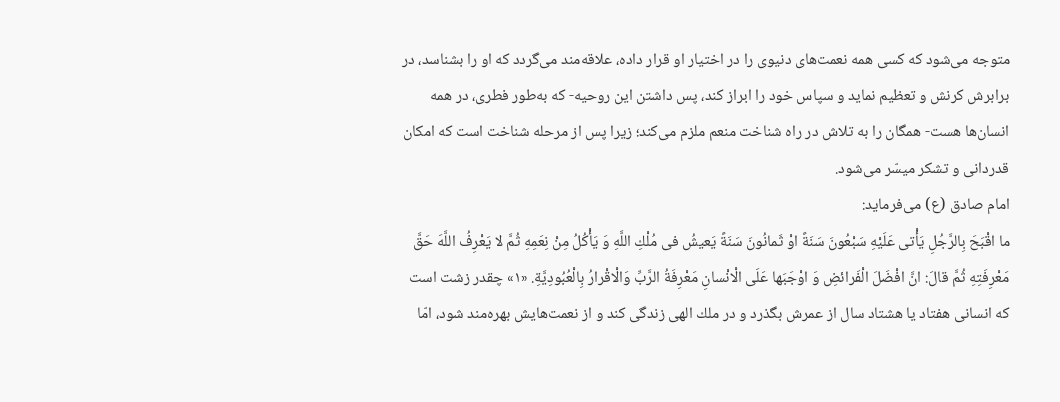متوجه مى‌شود كه كسى همه نعمت‌هاى دنيوى را در اختيار او قرار داده، علاقه‌مند مى‌گردد كه او را بشناسد، در برابرش كرنش و تعظيم نمايد و سپاس خود را ابراز كند، پس داشتن اين روحيه- كه به‌طور فطرى، در همه انسان‌ها هست- همگان را به تلاش در راه شناخت منعم ملزم مى‌كند؛ زيرا پس از مرحله شناخت است كه امكان قدردانى و تشكر ميسّر مى‌شود.
امام صادق (ع) مى‌فرمايد:
ما اقْبَحَ بِالرَّجُلِ يَأْتى‌ عَلَيْهِ سَبْعُونَ سَنَةً اوْ ثَمانُونَ سَنَةً يَعيشُ فى‌ مُلْكِ اللَّهِ وَ يَأْكُلُ مِنْ نِعَمِهِ ثُمَّ لا يَعْرِفُ اللَّهَ حَقَّ مَعْرِفَتِهِ ثُمَّ قالَ: انَّ افْضَلَ الْفَرائضِ وَ اوْجَبَها عَلَى الْانْسانِ مَعْرِفَةُ الرَّبِّ وَالْاقْرارُ بِالْعُبُودِيَّةِ. «١» چقدر زشت است كه انسانى هفتاد يا هشتاد سال از عمرش بگذرد و در ملك الهى زندگى كند و از نعمت‌هايش بهره‌مند شود، امّا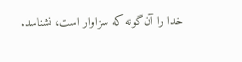خدا را آن‌گونه كه سزاوار است، نشناسد.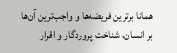همانا برترين فريضه‌ها و واجب‌ترين آن‌ها بر انسان، شناخت پروردگار و اقرار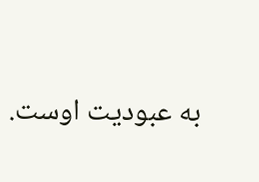به عبوديت اوست.